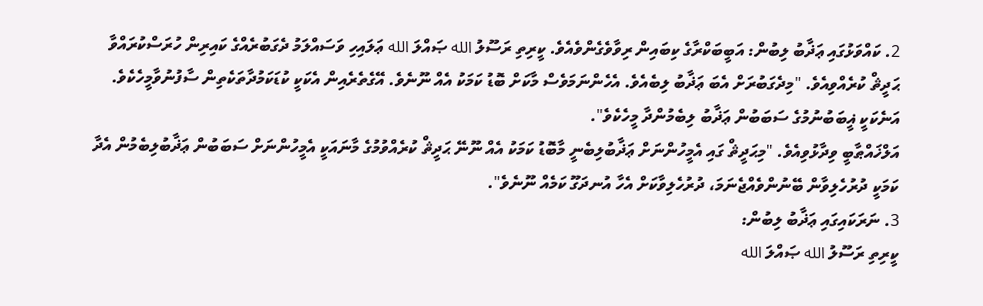2. ކައްވަޅުގައި ޢަޛާބު ލިބުން: އަބީބަކްރާގެ ކިބައިން ރިވާވެގެންވެއެވެ. ކީރިތި ރަސޫލު الله ޞައްލަ الله ޢަލައިހި ވަސައްލަމު ދެގަބުރެއްގެ ކައިރިން ހުރަސްކުރައްވާ ޙަދީޘް ކުރެއްވިއެވެ. "މިދެގަބުރަށް އެބަ ޢަޛާބު ލިބެއެވެ. އެހެންނަމަވެސް މާކަށް ބޮޑު ކަމަކު އެއް ނޫނެވެ. އޭގެތެރެއިން އެކަކީ ކުޑަކަމުދާތަކެތިން ސާފުނުވާމީހެކެވެ. އަނެކަކީ ޣީބަބުނުމުގެ ސަބަބުން ޢަޛާބު ލިބެމުންދާ މީހެކެވެ".
އަލްޚައްޠާބީ ވިދާޅުވިއެވެ. "މިޙަދީޘް ގައި އެމީހުންނަށް ޢަޛާބުލިބެނީ މާބޮޑު ކަމަކު އެއް ނޫނޭ ޙަދީޘް ކުރެއްވުމުގެ މާނައަކީ އެމީހުންނަށް ސަބަބުން ޢަޛާބުލިބެމުން އެދާ ކަމަކީ ދުރުހެލިވާން ބޭނުންވެއްޖެނަމަ، ދުރުހެލިވާކަށް އެހާ އުނދަގޫ ކަމެއް ނޫނެވެ".
3. ނަރަކައިގައި ޢަޛާބު ލިބުން:
ކީރިތި ރަސޫލު الله ޞައްލަ الله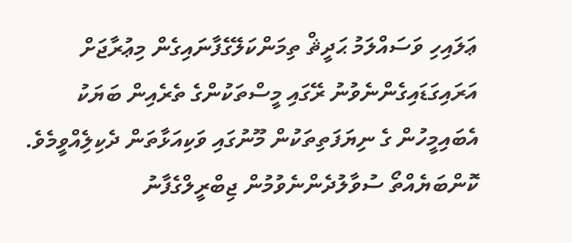ޢަލައިހި ވަސައްލަމު ޙަދީޘް ތިމަންކަލޭގެފާނައިގެން މިޢުރާޖަށް އަރައިގަޑައިގެންނެވުނު ރޭގައި މީސްތަކުންގެ ތެރެއިން ބަޔަކު އެބައިމީހުން ގެ ނިޔަފަތިތަކުން މޫނުގައި ވަކިއަޅާތަން ދެކިލިެއްވީމެވެ. ކޮންބަޔެއްތޯ ސުވާލުދެންނެވުމުން ޖިބްރީލްގެފާނު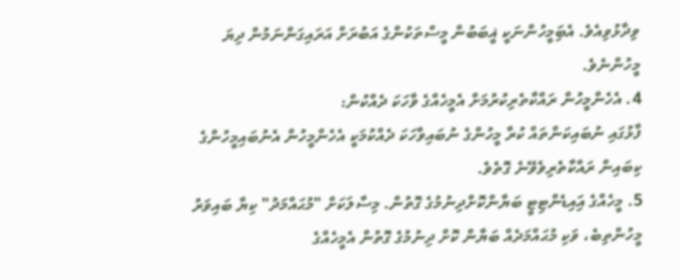ވިދާޅުވިއެވެ. އެބަިމީހުންނަކީ ޣީބަބުން މީސްތަކުންގެ އަބުރަށް އަރައިގަންނަމުން ދިޔަ މީހުންނެވެ.
4. އެހެންމީހުން ރައްކާތެރިކުރުމަށް އެމީހެއްގެ ވާހަކަ ދެއްކުން:
ފާޅުގައި ނުބައިކަންތައް ކުރާ މީހުންގެ ނުބައިވާހަކަ ދެއްކުމަކީ އެހެންމީހުން އެނުބައިމީހުންގެ ކިބައިން ރައްކާތެރިވެވޭނެ ގޮތެވެ.
5. މީހެއްގެ އަިއިޑެންޓިޓީ ބަޔާންކޮށްދިނުމުގެ ގޮތުން. މިސާލަކަށް "މުޙައްމަދު" ކިޔާ ބައިވަރު މީހުންތިބެ، ވަކި މުޙައްމަދެއް ބަޔާން ކޮށް ދިނުމުގެ ގޮތުން އެމީހެއްގެ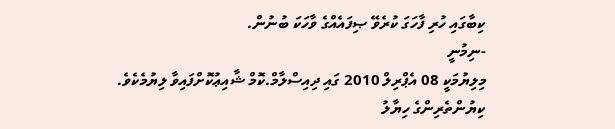ކިބާގައި ހުރި ފާހަގަ ކުރެވޭ ޞިފައެއްގެ ވާހަކަ ބުނުން.
-ނިމުނީ
މިލިޔުމަކީ 08 އެޕްރިލް 2010 ގައި ދިއިސްލާމް.ކޮމް ޝާއިޢުކޮށްފައިވާ ލިޔުމެކެވެ.
ކިޔުންތެރިންގެ ހިޔާލު